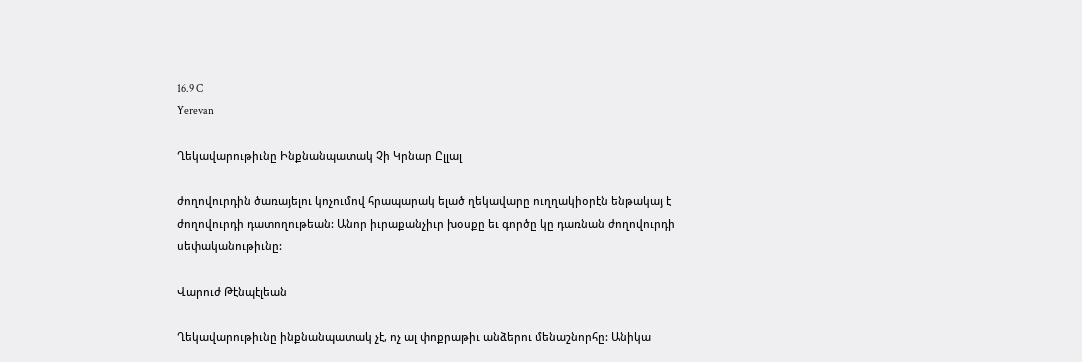16.9 C
Yerevan

Ղեկավարութիւնը Ինքնանպատակ Չի Կրնար Ըլլալ

ժողովուրդին ծառայելու կոչումով հրապարակ ելած ղեկավարը ուղղակիօրէն ենթակայ է ժողովուրդի դատողութեան: Անոր իւրաքանչիւր խօսքը եւ գործը կը դառնան ժողովուրդի սեփականութիւնը:

Վարուժ Թէնպէլեան

Ղեկավարութիւնը ինքնանպատակ չէ, ոչ ալ փոքրաթիւ անձերու մենաշնորհը: Անիկա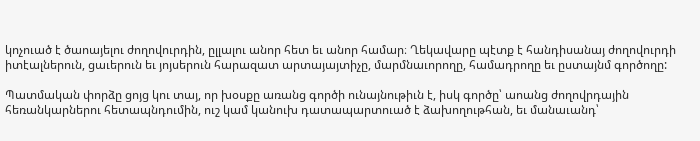կոչուած է ծաոայելու ժողովուրդին, ըլլալու անոր հետ եւ անոր համար։ Ղեկավարը պէտք է հանդիսանայ ժողովուրդի իտէալներուն, ցաւերուն եւ յոյսերուն հարազատ արտայայտիչը, մարմնաւորողը, համադրողը եւ ըստայնմ գործողը:

Պատմական փորձը ցոյց կու տայ, որ խօսքը առանց գործի ունայնութիւն է, իսկ գործը՝ աոանց ժողովրդային հեռանկարներու հետապնդումին, ուշ կամ կանուխ դատապարտուած է ձախողութհան, եւ մանաւանդ՝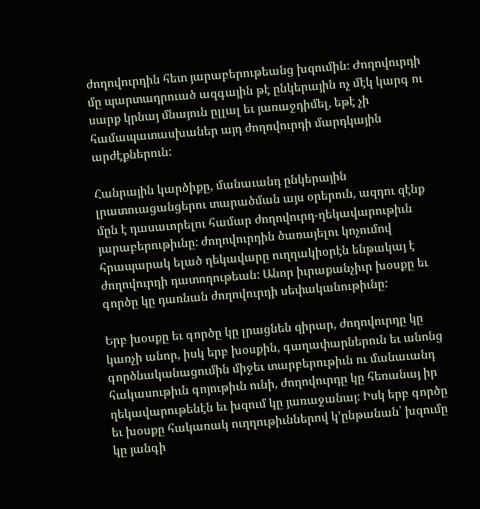ժողովուրդին հետ յարաբերութեանց խզումին։ Ժողովուրդի մը պարտադրուած ազգային թէ ընկերային ոչ մէկ կարգ ու սարք կրնայ մնայուն ըլլալ եւ յառաջդիմել, եթէ չի համապատասխաներ այդ ժողովուրդի մարդկային արժէքներուն:

Հանրային կարծիքը, մանաւանդ ընկերային լրատուացանցերու տարածման այս օրերուն, ազդու զէնք մըն է դասաւորելու համար ժողովուրդ-ղեկավարութիւն յարաբերութիւնը: ժողովուրդին ծառայելու կոչումով հրապարակ ելած ղեկավարը ուղղակիօրէն ենթակայ է ժողովուրդի դատողութեան: Անոր իւրաքանչիւր խօսքը եւ գործը կը դառնան ժողովուրդի սեփականութիւնը:

Երբ խօսքը եւ գործը կը լրացնեն զիրար, ժողովուրդը կը կառչի անոր, իսկ երբ խօսքին, գաղափարներուն եւ անոնց գործնականացումին միջեւ տարբերութիւն ու մանաւանդ հակասութիւն գոյութիւն ունի, ժողովուրդը կը հեռանայ իր ղեկավարութենէն եւ խզում կը յառաջանայ: Իսկ երբ գործը եւ խօսքը հակառակ ուղղութիւններով կ’ընթանան՝ խզումը կը յանգի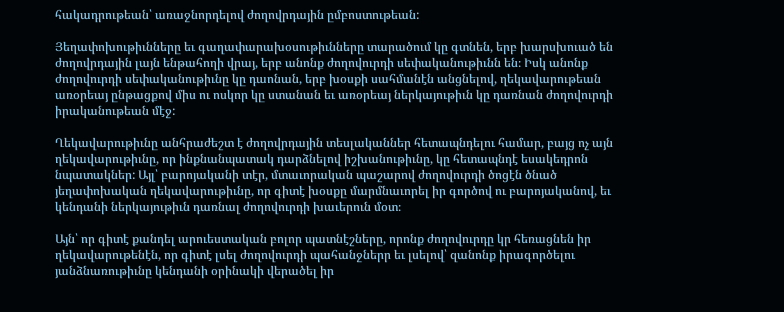հակադրութեան՝ առաջնորդելով ժողովրդային ըմբոստութեան:

Յեղափոխութիւնները եւ գաղափարախօսութիւնները տարածում կը գտնեն, երբ խարսխուած են ժողովրդային լայն ենթահողի վրայ, երբ անոնք ժողովուրդի սեփականութիւնն են։ Իսկ անոնք ժողովուրդի սեփականութիւնը կը դաոնան, երբ խօսքի սահմանէն անցնելով, ղեկավարութեան առօրեայ ընթացքով միս ու ոսկոր կը ստանան եւ առօրեայ ներկայութիւն կը դառնան ժողովուրդի իրականութեան մէջ:

Ղեկավարութիւնը անհրաժեշտ է ժողովրդային տեսլականներ հետապնդելու համար, բայց ոչ այն ղեկավարութիւնը, որ ինքնանպատակ դարձնելով իշխանութիւնը, կը հետապնդէ եսակեդրոն նպատակներ: Այլ՝ բարոյականի տէր, մտաւորական պաշարով ժողովուրդի ծոցէն ծնած յեղափոխական ղեկավարութիւնը, որ գիտէ խօսքը մարմնաւորել իր գործով ու բարոյականով, եւ կենդանի ներկայութիւն դառնալ ժողովուրդի խաւերուն մօտ։

Այն՝ որ գիտէ քանդել արուեստական բոլոր պատնէշները, որոնք ժողովուրդը կր հեռացնեն իր ղեկավարութենէն, որ գիտէ լսել ժողովուրդի պահանջներր եւ լսելով՝ զանոնք իրագործելու յանձնառութիւնը կենդանի օրինակի վերածել իր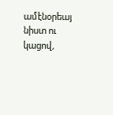ամէնօրեայ նիստ ու կացով,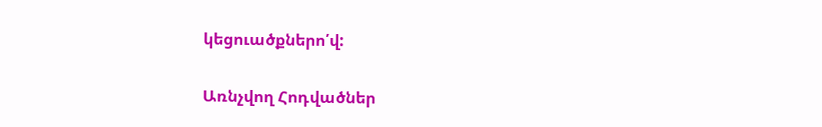կեցուածքներո՛վ:

Առնչվող Հոդվածներ